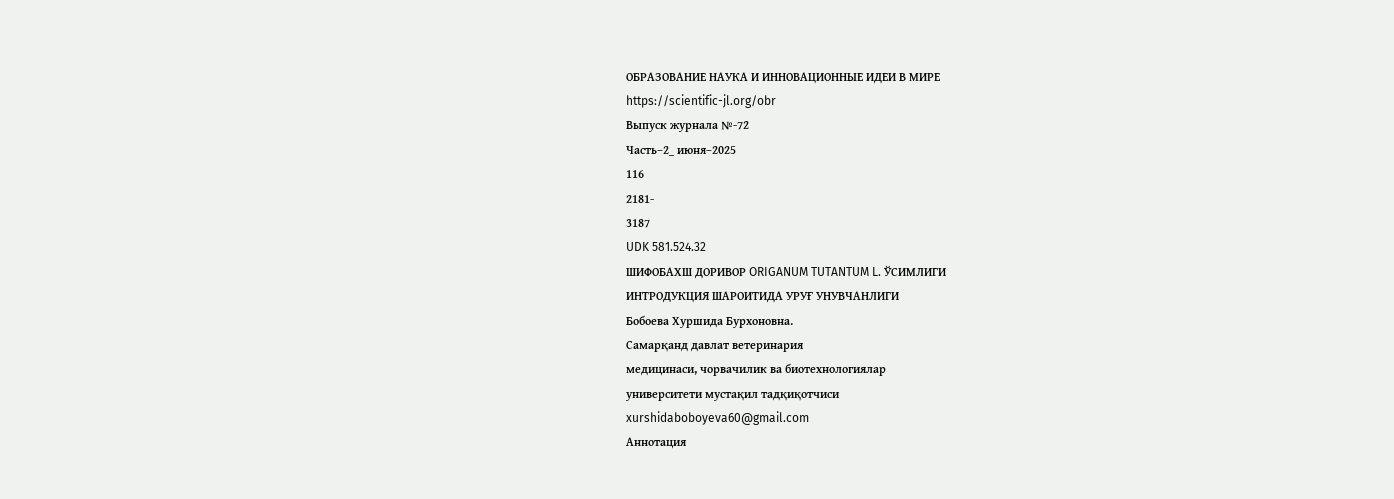ОБРАЗОВАНИЕ НАУКА И ИННОВАЦИОННЫЕ ИДЕИ В МИРЕ
https://scientific-jl.org/obr
Выпуск журнала №-72
Часть–2_ июня–2025
116
2181-
3187
UDK 581.524.32
ШИФОБАХШ ДОРИВОР ORIGANUM TUTANTUM L. ЎСИМЛИГИ
ИНТРОДУКЦИЯ ШАРОИТИДА УРУҒ УНУВЧАНЛИГИ
Бобоева Хуршида Бурхоновна.
Самарқанд давлат ветеринария
медицинаси, чорвачилик ва биотехнологиялар
университети мустақил тадқиқотчиси
xurshidaboboyeva60@gmail.com
Аннотация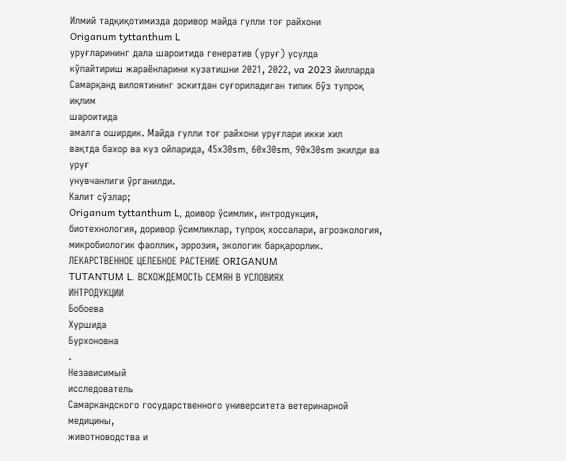Илмий тадқиқотимизда доривор майда гулли тоғ райхони
Origanum tyttanthum L
уруғларининг дала шароитида генератив (уруғ) усулда
кўпайтириш жараёнларини кузатишни 2021, 2022, va 2023 йилларда
Самарқанд вилоятининг эскитдан суғориладиган типик бўз тупроқ иқлим
шароитида
амалга оширдик. Майда гулли тоғ райхони уруғлари икки хил
вақтда бахор ва куз ойларида, 45х30sm, 60х30sm, 90х30sm экилди ва уруғ
унувчанлиги ўрганилди.
Калит сўзлар;
Origanum tyttanthum L, доивор ўсимлик, интродукция,
биотехнология, доривор ўсимликлар, тупроқ хоссалари, агроэкология,
микробиологик фаоллик, эррозия, экологик барқарорлик.
ЛЕКАРСТВЕННОЕ ЦЕЛЕБНОЕ РАСТЕНИЕ ORIGANUM
TUTANTUM L. ВСХОЖДЕМОСТЬ СЕМЯН В УСЛОВИЯХ
ИНТРОДУКЦИИ
Бобоева
Хуршида
Бурхоновна
.
Независимый
исследователь
Самаркандского государственного университета ветеринарной медицины,
животноводства и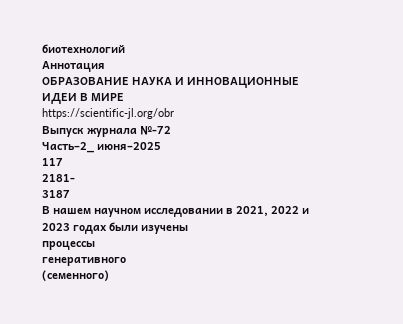биотехнологий
Аннотация
ОБРАЗОВАНИЕ НАУКА И ИННОВАЦИОННЫЕ ИДЕИ В МИРЕ
https://scientific-jl.org/obr
Выпуск журнала №-72
Часть–2_ июня–2025
117
2181-
3187
В нашем научном исследовании в 2021, 2022 и 2023 годах были изучены
процессы
генеративного
(семенного)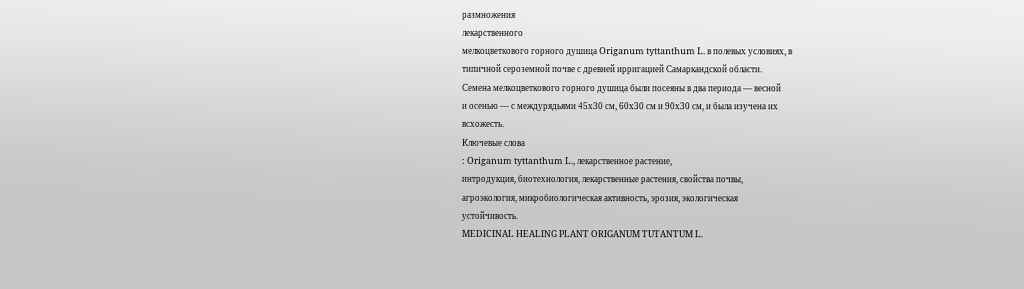размножения
лекарственного
мелкоцветкового горного душица Origanum tyttanthum L. в полевых условиях, в
типичной сероземной почве с древней ирригацией Самаркандской области.
Семена мелкоцветкового горного душица были посеяны в два периода — весной
и осенью — с междурядьями 45х30 см, 60х30 см и 90х30 см, и была изучена их
всхожесть.
Ключевые слова
: Origanum tyttanthum L., лекарственное растение,
интродукция, биотехнология, лекарственные растения, свойства почвы,
агроэкология, микробиологическая активность, эрозия, экологическая
устойчивость.
MEDICINAL HEALING PLANT ORIGANUM TUTANTUM L.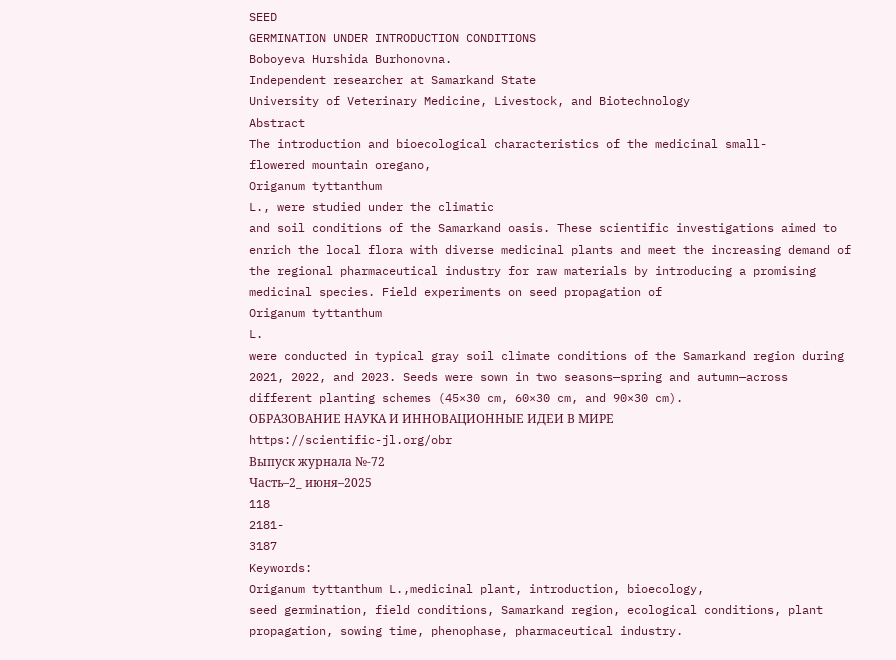SEED
GERMINATION UNDER INTRODUCTION CONDITIONS
Boboyeva Hurshida Burhonovna.
Independent researcher at Samarkand State
University of Veterinary Medicine, Livestock, and Biotechnology
Abstract
The introduction and bioecological characteristics of the medicinal small-
flowered mountain oregano,
Origanum tyttanthum
L., were studied under the climatic
and soil conditions of the Samarkand oasis. These scientific investigations aimed to
enrich the local flora with diverse medicinal plants and meet the increasing demand of
the regional pharmaceutical industry for raw materials by introducing a promising
medicinal species. Field experiments on seed propagation of
Origanum tyttanthum
L.
were conducted in typical gray soil climate conditions of the Samarkand region during
2021, 2022, and 2023. Seeds were sown in two seasons—spring and autumn—across
different planting schemes (45×30 cm, 60×30 cm, and 90×30 cm).
ОБРАЗОВАНИЕ НАУКА И ИННОВАЦИОННЫЕ ИДЕИ В МИРЕ
https://scientific-jl.org/obr
Выпуск журнала №-72
Часть–2_ июня–2025
118
2181-
3187
Keywords:
Origanum tyttanthum L.,medicinal plant, introduction, bioecology,
seed germination, field conditions, Samarkand region, ecological conditions, plant
propagation, sowing time, phenophase, pharmaceutical industry.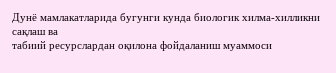Дунё мамлакатларида бугунги кунда биологик хилма-хилликни сақлаш ва
табиий ресурслардан оқилона фойдаланиш муаммоси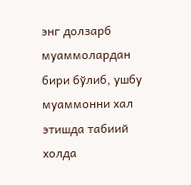энг долзарб
муаммолардан бири бўлиб, ушбу муаммонни хал этишда табиий холда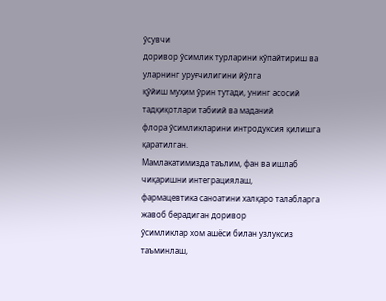ўсувчи
доривор ўсимлик турларини кўпайтириш ва уларнинг уруғчилигини йўлга
қўйиш муҳим ўрин тутади, унинг асосий тадқиқотлари табиий ва маданий
флора ўсимликларини интродуксия қилишга қаратилган.
Мамлакатимизда таълим, фан ва ишлаб чиқаришни интеграциялаш,
фармацевтика саноатини халқаро талабларга жавоб берадиган доривор
ўсимликлар хом ашёси билан узлуксиз таъминлаш,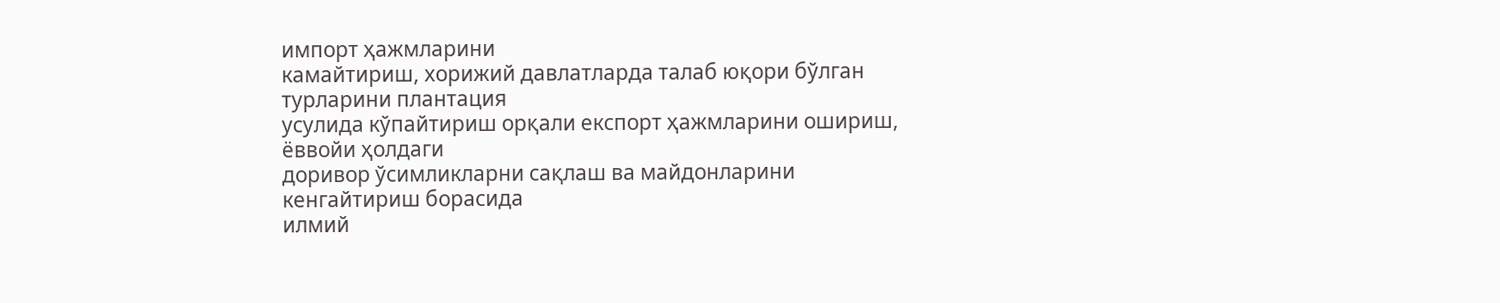импорт ҳажмларини
камайтириш, хорижий давлатларда талаб юқори бўлган турларини плантация
усулида кўпайтириш орқали експорт ҳажмларини ошириш, ёввойи ҳолдаги
доривор ўсимликларни сақлаш ва майдонларини кенгайтириш борасида
илмий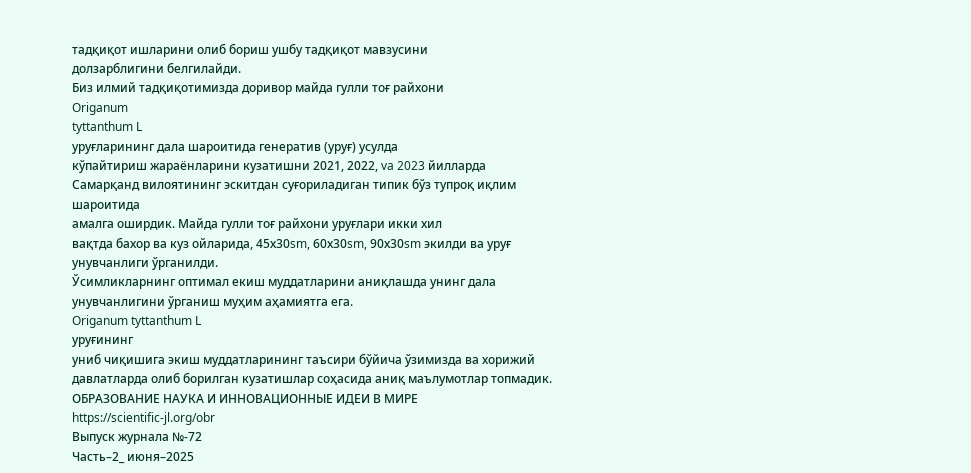тадқиқот ишларини олиб бориш ушбу тадқиқот мавзусини
долзарблигини белгилайди.
Биз илмий тадқиқотимизда доривор майда гулли тоғ райхони
Origanum
tyttanthum L
уруғларининг дала шароитида генератив (уруғ) усулда
кўпайтириш жараёнларини кузатишни 2021, 2022, va 2023 йилларда
Самарқанд вилоятининг эскитдан суғориладиган типик бўз тупроқ иқлим
шароитида
амалга оширдик. Майда гулли тоғ райхони уруғлари икки хил
вақтда бахор ва куз ойларида, 45х30sm, 60х30sm, 90х30sm экилди ва уруғ
унувчанлиги ўрганилди.
Ўсимликларнинг оптимал екиш муддатларини аниқлашда унинг дала
унувчанлигини ўрганиш муҳим аҳамиятга ега.
Origanum tyttanthum L
уруғининг
униб чиқишига экиш муддатларининг таъсири бўйича ўзимизда ва хорижий
давлатларда олиб борилган кузатишлар соҳасида аниқ маълумотлар топмадик.
ОБРАЗОВАНИЕ НАУКА И ИННОВАЦИОННЫЕ ИДЕИ В МИРЕ
https://scientific-jl.org/obr
Выпуск журнала №-72
Часть–2_ июня–2025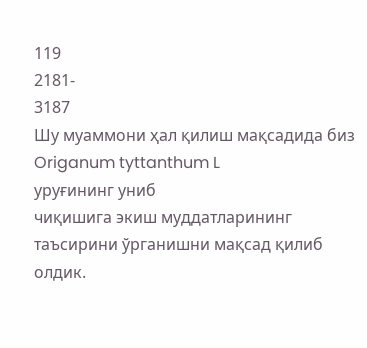119
2181-
3187
Шу муаммони ҳал қилиш мақсадида биз
Origanum tyttanthum L
уруғининг униб
чиқишига экиш муддатларининг таъсирини ўрганишни мақсад қилиб олдик.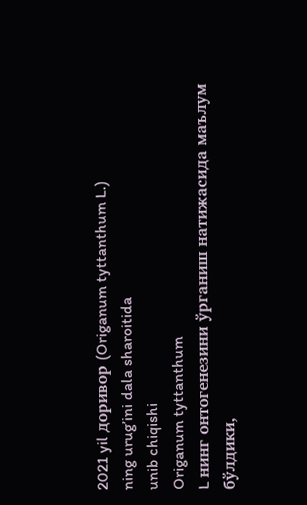2021 yil доривор (Origanum tyttanthum L.)
ning urug’ini dala sharoitida
unib chiqishi
Origanum tyttanthum
L нинг онтогенезини ўрганиш натижасида маълум
бўлдики,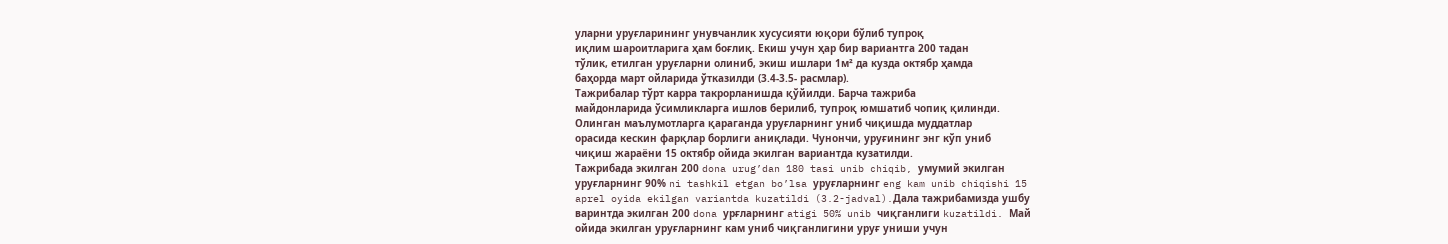уларни уруғларининг унувчанлик хусусияти юқори бўлиб тупроқ
иқлим шароитларига ҳам боғлиқ. Екиш учун ҳар бир вариантга 200 тадан
тўлик, етилган уруғларни олиниб, экиш ишлари 1м² да кузда октябр ҳамда
баҳорда март ойларида ўтказилди (3.4-3.5- расмлар).
Тажрибалар тўрт карра такрорланишда қўйилди. Барча тажриба
майдонларида ўсимликларга ишлов берилиб, тупроқ юмшатиб чопиқ қилинди.
Олинган маълумотларга қараганда уруғларнинг униб чиқишда муддатлар
орасида кескин фарқлар борлиги аниқлади. Чунончи, уруғининг энг кўп униб
чиқиш жараёни 15 октябр ойида экилган вариантда кузатилди.
Тажрибада экилган 200 dona urug’dan 180 tasi unib chiqib, умумий экилган
уруғларнинг 90% ni tashkil etgan bo’lsa уруғларнинг eng kam unib chiqishi 15
aprel oyida ekilgan variantda kuzatildi (3.2-jadval).Дала тажрибамизда ушбу
варинтда экилган 200 dona урғларнинг atigi 50% unib чиқганлиги kuzatildi. Май
ойида экилган уруғларнинг кам униб чиқганлигини уруғ униши учун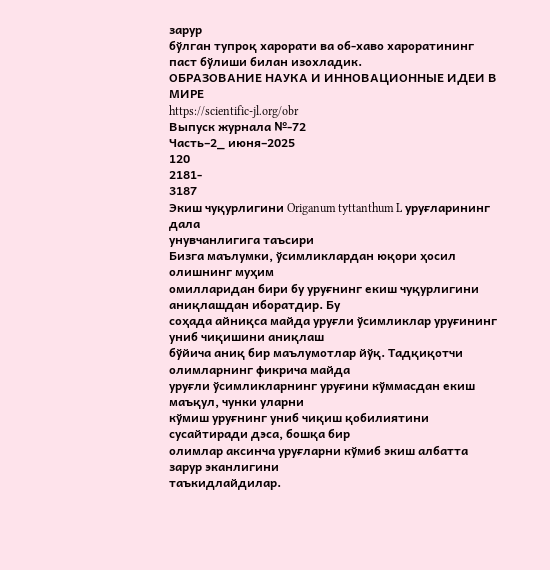зарур
бўлган тупроқ харорати ва об-хаво хароратининг паст бўлиши билан изохладик.
ОБРАЗОВАНИЕ НАУКА И ИННОВАЦИОННЫЕ ИДЕИ В МИРЕ
https://scientific-jl.org/obr
Выпуск журнала №-72
Часть–2_ июня–2025
120
2181-
3187
Экиш чуқурлигини Origanum tyttanthum L уруғларининг дала
унувчанлигига таъсири
Бизга маълумки, ўсимликлардан юқори ҳосил олишнинг муҳим
омилларидан бири бу уруғнинг екиш чуқурлигини аниқлашдан иборатдир. Бу
соҳада айниқса майда уруғли ўсимликлар уруғининг униб чиқишини аниқлаш
бўйича аниқ бир маълумотлар йўқ. Тадқиқотчи олимларнинг фикрича майда
уруғли ўсимликларнинг уруғини кўммасдан екиш маъқул, чунки уларни
кўмиш уруғнинг униб чиқиш қобилиятини сусайтиради дэса, бошқа бир
олимлар аксинча уруғларни кўмиб экиш албатта зарур эканлигини
таъкидлайдилар.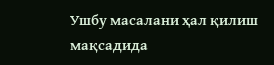Ушбу масалани ҳал қилиш мақсадида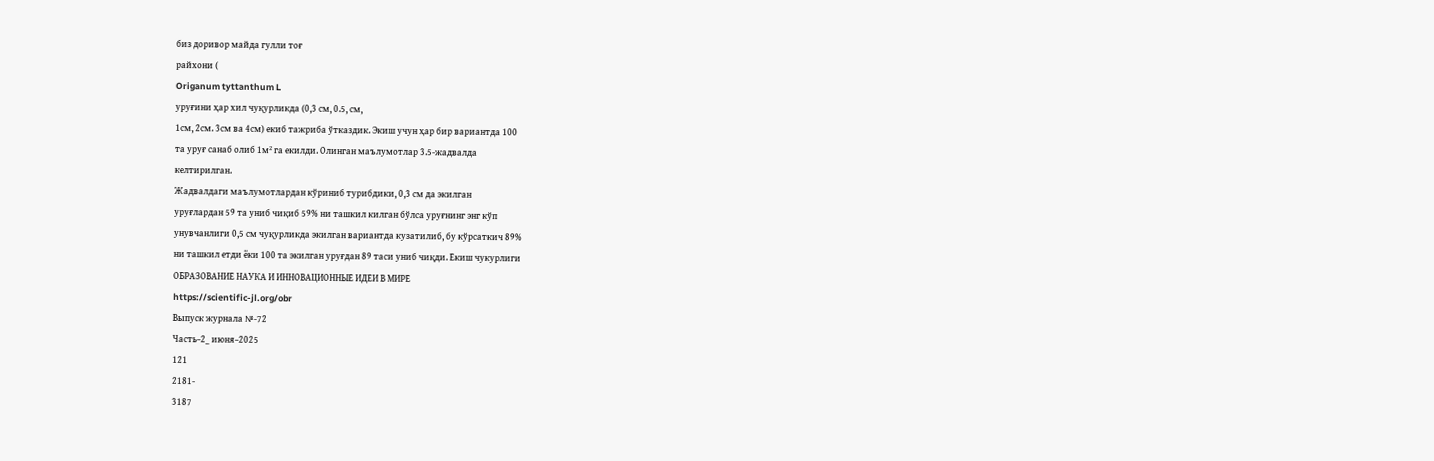биз доривор майда гулли тоғ
райхони (
Origanum tyttanthum L
уруғини ҳар хил чуқурликда (0,3 см, 0.5, см,
1см, 2см. 3см ва 4см) екиб тажриба ўтказдик. Экиш учун ҳар бир вариантда 100
та уруғ санаб олиб 1м² га екилди. Олинган маълумотлар 3.5-жадвалда
келтирилган.
Жадвалдаги маълумотлардан кўриниб турибдики, 0,3 см да экилган
уруғлардан 59 та униб чиқиб 59% ни ташкил килган бўлса уруғнинг энг кўп
унувчанлиги 0,5 см чуқурликда экилган вариантда кузатилиб, бу кўрсаткич 89%
ни ташкил етди ёки 100 та экилган уруғдан 89 таси униб чиқди. Екиш чукурлиги
ОБРАЗОВАНИЕ НАУКА И ИННОВАЦИОННЫЕ ИДЕИ В МИРЕ
https://scientific-jl.org/obr
Выпуск журнала №-72
Часть–2_ июня–2025
121
2181-
3187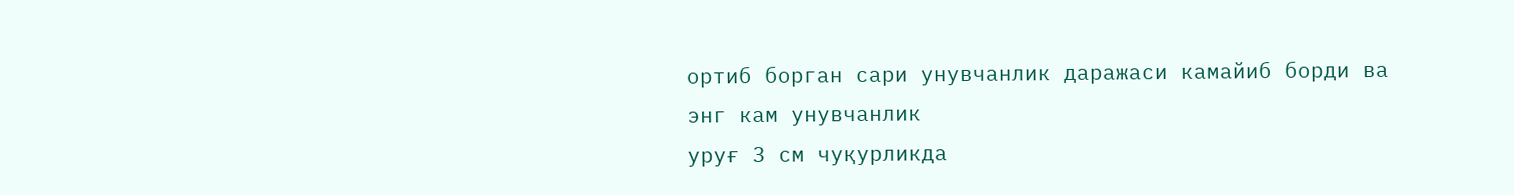ортиб борган сари унувчанлик даражаси камайиб борди ва энг кам унувчанлик
уруғ 3 см чуқурликда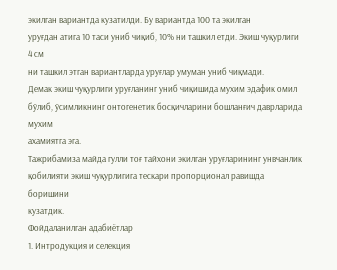экилган вариантда кузатилди. Бу вариантда 100 та экилган
уруғдан атига 10 таси униб чиқиб, 10% ни ташкил етди. Экиш чуқурлиги 4 см
ни ташкил этган вариантларда уруғлар умуман униб чиқмади.
Демак экиш чуқурлиги уруғланинг униб чиқишида мухим эдафик омил
бўлиб, ўсимликнинг онтогенетик босқичларини бошланғич даврларида мухим
ахамиятга эга.
Тажрибамиза майда гулли тоғ тайхони экилган уруғларининг унвчанлик
қобилияти экиш чуқурлигига тескари пропорционал равишда боришини
кузатдик.
Фойдаланилган адабиётлар
1. Интродукция и селекция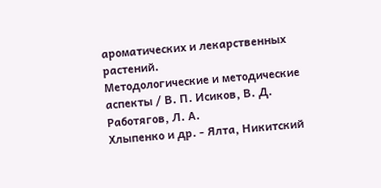ароматических и лекарственных растений.
Методологические и методические аспекты / В. П. Исиков, В. Д. Работягов, Л. А.
Хлыпенко и др. - Ялта, Никитский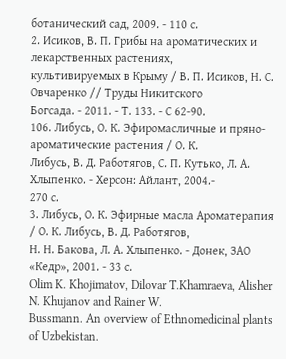ботанический сад, 2009. - 110 с.
2. Исиков, В. П. Грибы на ароматических и лекарственных растениях,
культивируемых в Крыму / В. П. Исиков, Н. С. Овчаренко // Труды Никитского
Богсада. - 2011. - Т. 133. - С 62-90.
106. Либусь, О. К. Эфиромасличные и пряно-ароматические растения / О. К.
Либусь, В. Д. Работягов, С. П. Кутько, Л. А. Хлыпенко. - Херсон: Айлант, 2004.-
270 с.
3. Либусь, О. К. Эфирные масла Ароматерапия / О. К. Либусь, В. Д. Работягов,
Н. Н. Бакова, Л. А. Хлыпенко. - Донек, ЗАО «Кедр», 2001. - 33 с.
Olim K. Khojimatov, Dilovar T.Khamraeva, Alisher N. Khujanov and Rainer W.
Bussmann. An overview of Ethnomedicinal plants of Uzbekistan.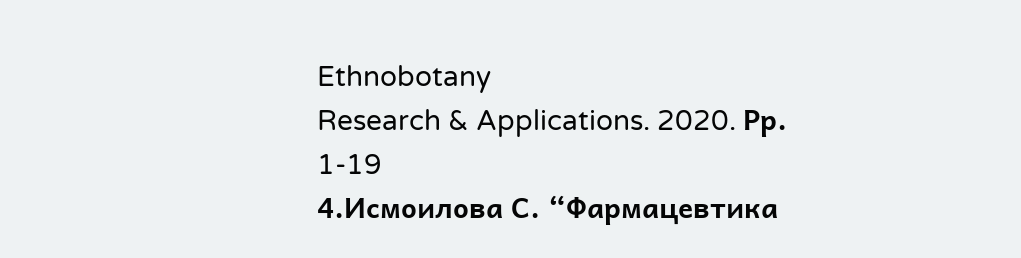Ethnobotany
Research & Applications. 2020. Рр. 1-19
4.Исмоилова С. “Фармацевтика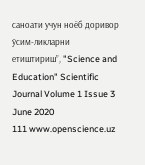саноати учун ноёб доривор ўсим-ликларни
етиштириш”, "Science and Education" Scientific Journal Volume 1 Issue 3 June 2020
111 www.openscience.uz